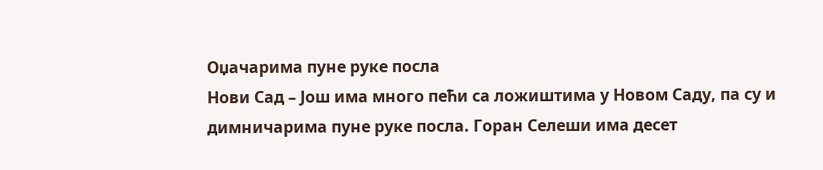Оџачарима пуне руке посла
Нови Сад – Још има много пећи са ложиштима у Новом Саду, па су и димничарима пуне руке посла. Горан Селеши има десет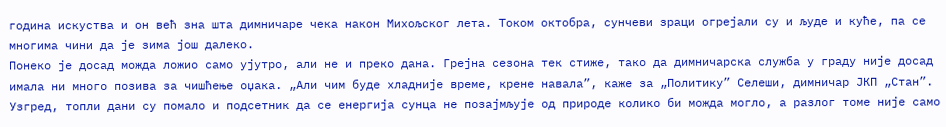година искуства и он већ зна шта димничаре чека након Михољског лета. Током октобра, сунчеви зраци огрејали су и људе и куће, па се многима чини да је зима још далеко.
Понеко је досад можда ложио само ујутро, али не и преко дана. Грејна сезона тек стиже, тако да димничарска служба у граду није досад имала ни много позива за чишћење оџака. „Али чим буде хладније време, крене навала”, каже за „Политику” Селеши, димничар ЈКП „Стан”.
Узгред, топли дани су помало и подсетник да се енергија сунца не позајмљује од природе колико би можда могло, а разлог томе није само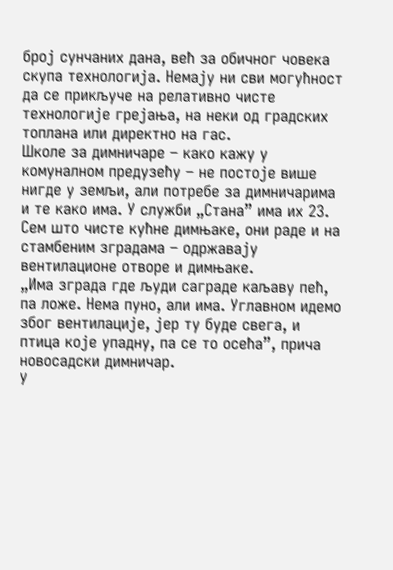број сунчаних дана, већ за обичног човека скупа технологија. Немају ни сви могућност да се прикључе на релативно чисте технологије грејања, на неки од градских топлана или директно на гас.
Школе за димничаре – како кажу у комуналном предузећу – не постоје више нигде у земљи, али потребе за димничарима и те како има. У служби „Стана” има их 23. Сем што чисте кућне димњаке, они раде и на стамбеним зградама – одржавају вентилационе отворе и димњаке.
„Има зграда где људи саграде каљаву пећ, па ложе. Нема пуно, али има. Углавном идемо због вентилације, јер ту буде свега, и птица које упадну, па се то осећа”, прича новосадски димничар.
У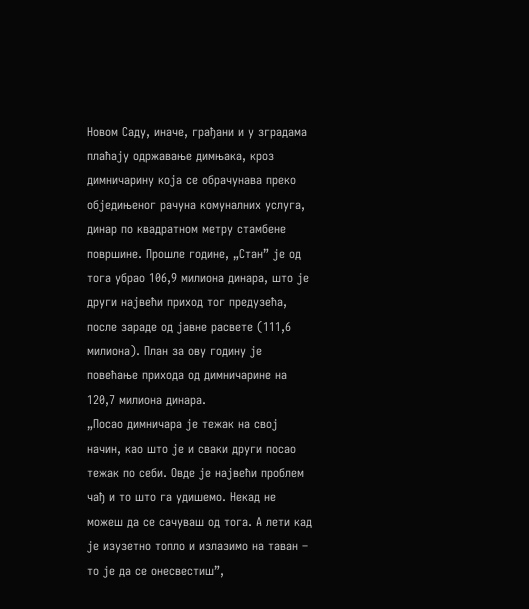Новом Саду, иначе, грађани и у зградама плаћају одржавање димњака, кроз димничарину која се обрачунава преко обједињеног рачуна комуналних услуга, динар по квадратном метру стамбене површине. Прошле године, „Стан” је од тога убрао 106,9 милиона динара, што је други највећи приход тог предузећа, после зараде од јавне расвете (111,6 милиона). План за ову годину је повећање прихода од димничарине на 120,7 милиона динара.
„Посао димничара је тежак на свој начин, као што је и сваки други посао тежак по себи. Овде је највећи проблем чађ и то што га удишемо. Некад не можеш да се сачуваш од тога. А лети кад је изузетно топло и излазимо на таван – то је да се онесвестиш”,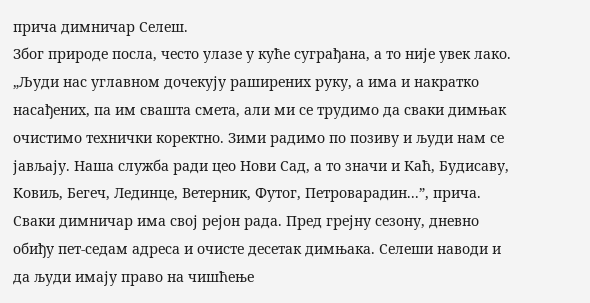прича димничар Селеш.
Због природе посла, често улазе у куће суграђана, а то није увек лако.
„Људи нас углавном дочекују раширених руку, а има и накратко насађених, па им свашта смета, али ми се трудимо да сваки димњак очистимо технички коректно. Зими радимо по позиву и људи нам се јављају. Наша служба ради цео Нови Сад, а то значи и Каћ, Будисаву, Ковиљ, Бегеч, Лединце, Ветерник, Футог, Петроварадин...”, прича.
Сваки димничар има свој рејон рада. Пред грејну сезону, дневно обиђу пет-седам адреса и очисте десетак димњака. Селеши наводи и да људи имају право на чишћење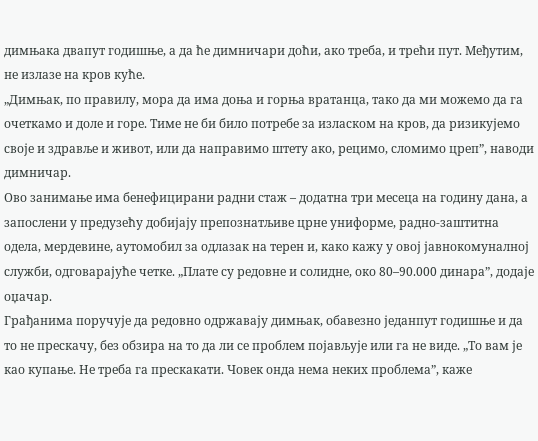димњака двапут годишње, а да ће димничари доћи, ако треба, и трећи пут. Међутим, не излазе на кров куће.
„Димњак, по правилу, мора да има доња и горња вратанца, тако да ми можемо да га очеткамо и доле и горе. Тиме не би било потребе за изласком на кров, да ризикујемо своје и здравље и живот, или да направимо штету ако, рецимо, сломимо цреп”, наводи димничар.
Ово занимање има бенефицирани радни стаж – додатна три месеца на годину дана, а запослени у предузећу добијају препознатљиве црне униформе, радно-заштитна одела, мердевине, аутомобил за одлазак на терен и, како кажу у овој јавнокомуналној служби, одговарајуће четке. „Плате су редовне и солидне, око 80–90.000 динара”, додаје оџачар.
Грађанима поручује да редовно одржавају димњак, обавезно једанпут годишње и да то не прескачу, без обзира на то да ли се проблем појављује или га не виде. „То вам је као купање. Не треба га прескакати. Човек онда нема неких проблема”, каже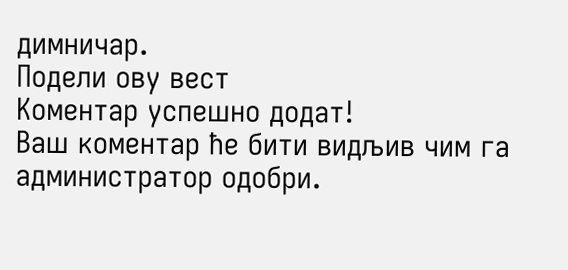димничар.
Подели ову вест
Комeнтар успeшно додат!
Ваш комeнтар ћe бити видљив чим га администратор одобри.